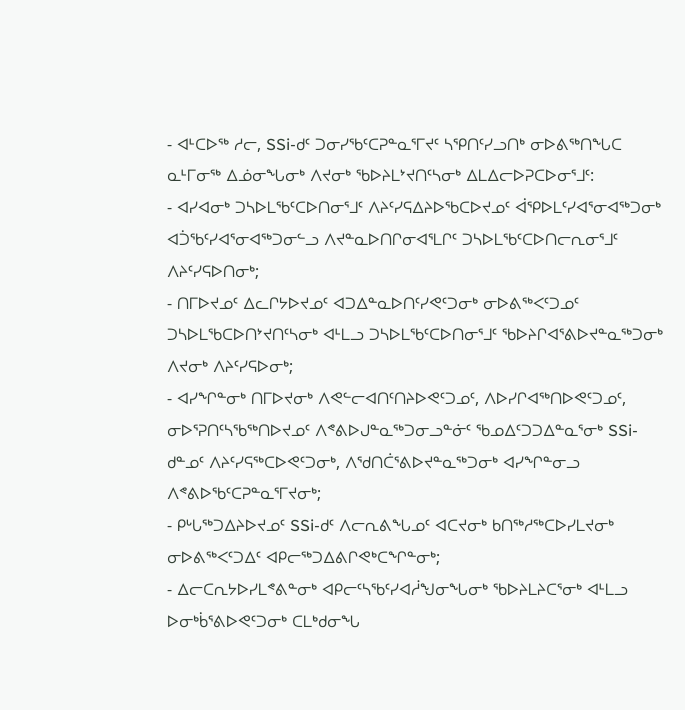- ᐊᒻᑕᐅᖅ ᓱᓕ, SSi-ᑯᑦ ᑐᓂᓯᖃᑦᑕᕈᓐᓇᕐᒥᔪᑦ ᓴᕿᑎᑦᓯᓗᑎᒃ ᓂᐅᕕᖅᑎᖓᑕ ᓇᒻᒥᓂᖅ ᐃᓅᓂᖓᓂᒃ ᐱᔪᓂᒃ ᖃᐅᔨᒪᔾᔪᑎᑦᓴᓂᒃ ᐃᒪᐃᓕᐅᕈᑕᐅᓂᕐᒧᑦ:
- ᐊᓯᐊᓂᒃ ᑐᓴᐅᒪᖃᑦᑕᐅᑎᓂᕐᒧᑦ ᐱᔨᑦᓯᕋᐃᔨᐅᖃᑕᐅᔪᓄᑦ ᐋᕿᐅᒪᑦᓯᐊᕐᓂᐊᖅᑐᓂᒃ ᐊᑑᖃᑦᓯᐊᕐᓂᐊᖅᑐᓂᓪᓗ ᐱᔪᓐᓇᐅᑎᒋᓂᐊᕐᒪᒋᑦ ᑐᓴᐅᒪᖃᑦᑕᐅᑎᓕᕆᓂᕐᒧᑦ ᐱᔨᑦᓯᕋᐅᑎᓂᒃ;
- ᑎᒥᐅᔪᓄᑦ ᐃᓚᒋᔭᐅᔪᓄᑦ ᐊᑐᐃᓐᓇᐅᑎᑦᓯᕙᑦᑐᓂᒃ ᓂᐅᕕᖅᐸᑦᑐᓄᑦ ᑐᓴᐅᒪᖃᑕᐅᑎᔾᔪᑎᑦᓴᓂᒃ ᐊᒻᒪᓗ ᑐᓴᐅᒪᖃᑦᑕᐅᑎᓂᕐᒧᑦ ᖃᐅᔨᒋᐊᕐᕕᐅᔪᓐᓇᖅᑐᓂᒃ ᐱᔪᓂᒃ ᐱᔨᑦᓯᕋᐅᓂᒃ;
- ᐊᓯᖏᓐᓂᒃ ᑎᒥᐅᔪᓂᒃ ᐱᕙᓪᓕᐊᑎᑦᑎᔨᐅᕙᑦᑐᓄᑦ, ᐱᐅᓯᒋᐊᖅᑎᐅᕙᑦᑐᓄᑦ, ᓂᐅᕐᕈᑎᑦᓴᖃᖅᑎᐅᔪᓄᑦ ᐱᕝᕕᐅᒍᓐᓇᖅᑐᓂᓗᓐᓃᑦ ᖃᓄᐃᑦᑐᑐᐃᓐᓇᕐᓂᒃ SSi-ᑯᓐᓄᑦ ᐱᔨᑦᓯᕋᖅᑕᐅᕙᑦᑐᓂᒃ, ᐱᖁᑎᑖᕐᕕᐅᔪᓐᓇᖅᑐᓂᒃ ᐊᓯᖏᓐᓂᓗ ᐱᕝᕕᐅᖃᑦᑕᕈᓐᓇᕐᒥᔪᓂᒃ;
- ᑭᒡᒐᖅᑐᐃᔨᐅᔪᓄᑦ SSi-ᑯᑦ ᐱᓕᕆᕕᖓᓄᑦ ᐊᑕᔪᓂᒃ ᑲᑎᖅᓱᖅᑕᐅᓯᒪᔪᓂᒃ ᓂᐅᕕᖅᐸᑦᑐᐃᑦ ᐊᑭᓕᖅᑐᐃᕕᒋᕙᒃᑕᖏᓐᓂᒃ;
- ᐃᓕᑕᕆᔭᐅᓯᒪᕝᕕᓐᓂᒃ ᐊᑭᓕᑦᓴᖃᑦᓯᐊᓲᖑᓂᖓᓂᒃ ᖃᐅᔨᒪᔨᑕᕐᓂᒃ ᐊᒻᒪᓗ ᐅᓂᒃᑳᕐᕕᐅᕙᑦᑐᓂᒃ ᑕᒪᒃᑯᓂᖓ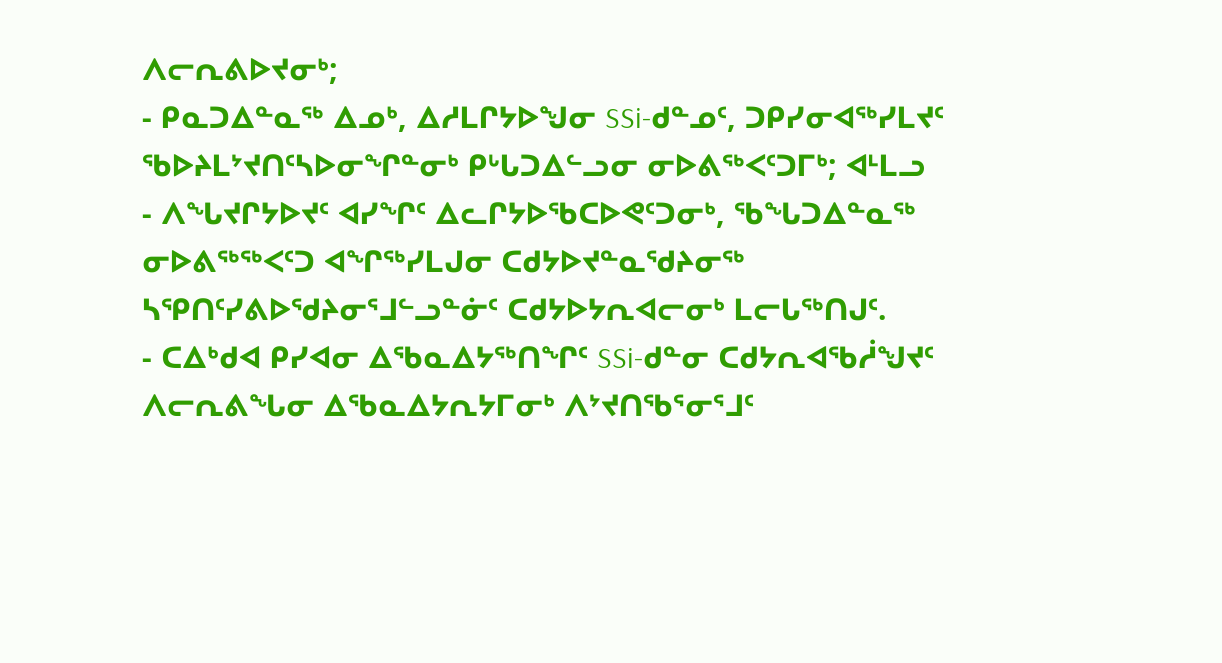ᐱᓕᕆᕕᐅᔪᓂᒃ;
- ᑭᓇᑐᐃᓐᓇᖅ ᐃᓄᒃ, ᐃᓱᒪᒋᔭᐅᖑᓂ SSi-ᑯᓐᓄᑦ, ᑐᑭᓯᓂᐊᖅᓯᒪᔪᑦ ᖃᐅᔨᒪᔾᔪᑎᑦᓴᐅᓂᖏᓐᓂᒃ ᑭᒡᒐᑐᐃᓪᓗᓂ ᓂᐅᕕᖅᐸᑦᑐᒥᒃ; ᐊᒻᒪᓗ
- ᐱᖓᔪᒋᔭᐅᔪᑦ ᐊᓯᖏᑦ ᐃᓚᒋᔭᐅᖃᑕᐅᕙᑦᑐᓂᒃ, ᖃᖓᑐᐃᓐᓇᖅ ᓂᐅᕕᖅᖅᐸᑦᑐ ᐊᖏᖅᓯᒪᒍᓂ ᑕᑯᔭᐅᔪᓐᓇᖁᔨᓂᖅ ᓴᕿᑎᑦᓯᕕᐅᖁᔨᓂᕐᒧᓪᓗᓐᓃᑦ ᑕᑯᔭᐅᔭᕆᐊᓕᓂᒃ ᒪᓕᒐᖅᑎᒍᑦ.
- ᑕᐃᒃᑯᐊ ᑭᓯᐊᓂ ᐃᖃᓇᐃᔭᖅᑎᖏᑦ SSi-ᑯᓐᓂ ᑕᑯᔭᕆᐊᖃᓲᖑᔪᑦ ᐱᓕᕆᕕᖓᓂ ᐃᖃᓇᐃᔭᕆᔭᒥᓂᒃ ᐱᔾᔪᑎᖃᕐᓂᕐᒧᑦ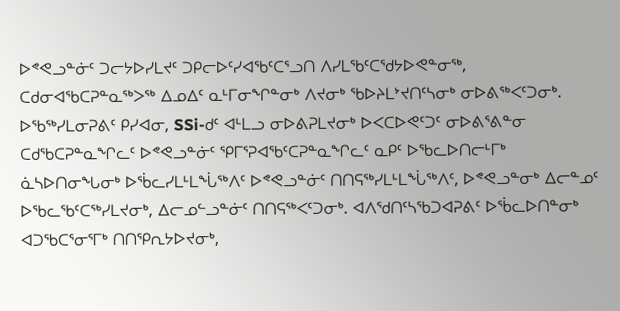ᐅᕝᕙᓗᓐᓃᑦ ᑐᓕᔭᐅᓯᒪᔪᑦ ᑐᑭᓕᐅᑦᓯᐊᖃᑦᑕᕐᓗᑎ ᐱᓯᒪᖃᑦᑕᖁᔭᐅᕙᓐᓂᖅ, ᑕᑯᓂᐊᖃᑕᕈᓐᓇᖅᐳᖅ ᐃᓄᐃᑦ ᓇᒻᒥᓂᖏᓐᓂᒃ ᐱᔪᓂᒃ ᖃᐅᔨᒪᔾᔪᑎᑦᓴᓂᒃ ᓂᐅᕕᖅᐸᑦᑐᓂᒃ.
ᐅᖃᖅᓯᒪᓂᕈᕕᑦ ᑭᓯᐊᓂ, SSi-ᑯᑦ ᐊᒻᒪᓗ ᓂᐅᕕᕈᒪᔪᓂᒃ ᐅᐸᑕᐅᕙᑦᑐᑦ ᓂᐅᕕᕐᕕᓐᓂ ᑕᑯᖃᑕᕈᓐᓇᖏᓚᑦ ᐅᕝᕙᓗᓐᓃᑦ ᕿᒥᕐᕈᐊᖃᑦᑕᕈᓐᓇᖏᓚᑦ ᓇᑭᑦ ᐅᖃᓚᐅᑎᓕᒻᒥᒃ ᓈᓴᐅᑎᓂᖓᓂᒃ ᐅᖄᓚᓯᒪᒻᒪᖔᖅᐱᑦ ᐅᕝᕙᓗᓐᓃᑦ ᑎᑎᕋᖅᓯᒪᒻᒪᖔᖅᐱᑦ, ᐅᕝᕙᓗᓐᓂᒃ ᐃᓕᓐᓄᑦ ᐅᖃᓚᖃᑦᑕᖅᓯᒪᔪᓂᒃ, ᐃᓕᓄᓪᓗᓐᓃᑦ ᑎᑎᕋᖅᐸᑦᑐᓂᒃ. ᐊᐱᖁᑎᑦᓴᖃᑐᐊᕈᕕᑦ ᐅᖄᓚᐅᑎᓐᓂᒃ ᐊᑐᖃᑕᕐᓂᕐᒥᒃ ᑎᑎᕿᕆᔭᐅᔪᓂᒃ,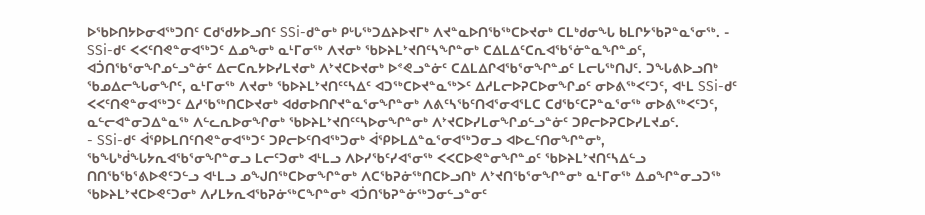ᐅᖃᐅᑎᔭᐅᓂᐊᖅᑐᑎᑦ ᑕᑯᖁᔭᐅᓗᑎᑦ SSi-ᑯᓐᓂᒃ ᑭᒡᒐᖅᑐᐃᔨᐅᔪᒥᒃ ᐱᔪᓐᓇᐅᑎᖃᖅᑕᐅᔪᓂᒃ ᑕᒪᒃᑯᓂᖓ ᑲᒪᒋᔭᖃᕈᓐᓇᕐᓂᖅ. - SSi-ᑯᑦ ᐸᐸᑦᑎᕙᓐᓂᐊᖅᑐᑦ ᐃᓄᖕᓂᒃ ᓇᒻᒥᓂᖅ ᐱᔪᓂᒃ ᖃᐅᔨᒪᔾᔪᑎᑦᓴᖏᓐᓂᒃ ᑕᐃᒪᐃᑦᑕᕆᐊᖃᕐᓃᓐᓇᖏᓐᓄᑦ, ᐊᑑᑎᖃᕐᓂᖏᓄᓪᓗᓐᓃᑦ ᐃᓕᑕᕆᔭᐅᓯᒪᔪᓂᒃ ᐱᔾᔪᑕᐅᔪᓂᒃ ᐅᕝᕙᓗᓐᓃᑦ ᑕᐃᒪᐃᒋᐊᖃᕐᓂᖏᓐᓄᑦ ᒪᓕᒐᖅᑎᒍᑦ. ᑐᖓᕕᐅᓗᑎᒃ ᖃᓄᐃᓕᖓᓂᖏᑦ, ᓇᒻᒥᓂᖅ ᐱᔪᓂᒃ ᖃᐅᔨᒪᔾᔪᑎᑦᑦᓴᐃᑦ ᐊᑐᖅᑕᐅᔪᓐᓇᖅᐳᑦ ᐃᓱᒪᓕᐅᕈᑕᐅᓂᖏᓄᑦ ᓂᐅᕕᖅᐸᑦᑐᑦ, ᐊᒻᒪ SSi-ᑯᑦ ᐸᐸᑦᑎᕙᓐᓂᐊᖅᑐᑦ ᐃᓱᖃᖅᑎᑕᐅᔪᓂᒃ ᐊᑯᓂᐅᑎᒋᔪᓐᓇᕐᓂᖏᓐᓂᒃ ᐱᕕᑦᓴᖃᑦᑎᐊᕐᓂᐊᕐᒪᑕ ᑕᑯᖃᑦᑕᕈᓐᓇᕐᓂᖅ ᓂᐅᕕᖅᐸᑦᑐᑦ, ᓇᓪᓕᐊᓐᓂᑐᐃᓐᓇᖅ ᐱᓪᓚᕆᐅᓂᖏᓂᒃ ᖃᐅᔨᒪᔾᔪᑎᑦᑦᓴᐅᓂᖏᓐᓂᒃ ᐱᔾᔪᑕᐅᓯᒪᓂᖏᓄᓪᓗᓐᓃᑦ ᑐᑭᓕᐅᕈᑕᐅᓯᒪᔪᓄᑦ.
- SSi-ᑯᑦ ᐋᕿᐅᒪᑎᑦᑎᕙᓐᓂᐊᖅᑐᑦ ᑐᑭᓕᐅᑦᑎᐊᖅᑐᓂᒃ ᐋᕿᐅᒪᐃᓐᓇᕐᓂᐊᖅᑐᓂᓗ ᐊᐅᓚᑦᑎᓂᖏᓐᓂᒃ, ᖃᖓᒃᑰᖓᔭᕆᐊᖃᕐᓂᖏᓐᓂᓗ ᒪᓕᑦᑐᓂᒃ ᐊᒻᒪᓗ ᐱᐅᓯᖃᑦᓯᐊᕐᓂᖅ ᐸᐸᑕᐅᕙᓐᓂᖏᓐᓄᑦ ᖃᐅᔨᒪᔾᔪᑎᑦᓴᐃᓪᓗ ᑎᑎᖃᖃᕐᕕᐅᕙᑦᑐᓪᓗ ᐊᒻᒪᓗ ᓄᖑᑎᖅᑕᐅᓂᖏᓐᓂᒃ ᐱᑕᖃᕈᓃᖅᑎᑕᐅᓗᑎᒃ ᐱᔾᔪᑎᖃᕐᓂᖏᓐᓂᒃ ᓇᒻᒥᓂᖅ ᐃᓄᖏᓐᓂᓗᑐᖅ ᖃᐅᔨᒪᔾᔪᑕᐅᕙᑦᑐᓂᒃ ᐱᓯᒪᔭᕆᐊᖃᕈᓃᖅᑕᖏᓐᓂᒃ ᐊᑑᑎᖃᕈᓐᓃᖅᑐᓂᓪᓗᓐᓂᑦ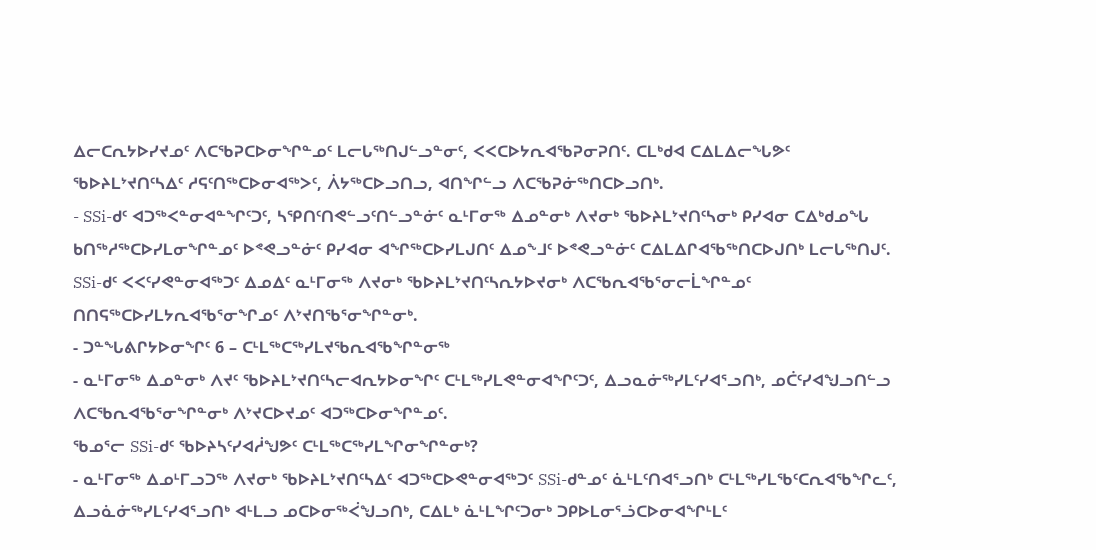ᐃᓕᑕᕆᔭᐅᓯᔪᓄᑦ ᐱᑕᖃᕈᑕᐅᓂᖏᓐᓄᑦ ᒪᓕᒐᖅᑎᒍᓪᓗᓐᓂᑦ, ᐸᐸᑕᐅᔭᕆᐊᖃᕈᓂᕈᑎᑦ. ᑕᒪᒃᑯᐊ ᑕᐃᒪᐃᓕᖓᕗᑦ ᖃᐅᔨᒪᔾᔪᑎᑦᓴᐃᑦ ᓱᕋᑦᑎᖅᑕᐅᓂᐊᖅᐳᑦ, ᐲᔭᖅᑕᐅᓗᑎᓗ, ᐊᑎᖏᓪᓗ ᐱᑕᖃᕈᓃᖅᑎᑕᐅᓗᑎᒃ.
- SSi-ᑯᑦ ᐊᑐᖅᐸᓐᓂᐊᓐᖏᑦᑐᑦ, ᓴᕿᑎᑦᑎᕙᓪᓗᑦᑎᓪᓗᓐᓃᑦ ᓇᒻᒥᓂᖅ ᐃᓄᓐᓂᒃ ᐱᔪᓂᒃ ᖃᐅᔨᒪᔾᔪᑎᑦᓴᓂᒃ ᑭᓯᐊᓂ ᑕᐃᒃᑯᓄᖓ ᑲᑎᖅᓱᖅᑕᐅᓯᒪᓂᖏᓐᓄᑦ ᐅᕝᕙᓗᓐᓃᑦ ᑭᓯᐊᓂ ᐊᖏᖅᑕᐅᓯᒪᒍᑎᑦ ᐃᓄᖕᒧᑦ ᐅᕝᕙᓗᓐᓃᑦ ᑕᐃᒪᐃᒋᐊᖃᖅᑎᑕᐅᒍᑎᒃ ᒪᓕᒐᖅᑎᒍᑦ. SSi-ᑯᑦ ᐸᐸᑦᓯᕙᓐᓂᐊᖅᑐᑦ ᐃᓄᐃᑦ ᓇᒻᒥᓂᖅ ᐱᔪᓂᒃ ᖃᐅᔨᒪᔾᔪᑎᑦᓴᕆᔭᐅᔪᓂᒃ ᐱᑕᖃᕆᐊᖃᕐᓂᓕᒫᖏᓐᓄᑦ ᑎᑎᕋᖅᑕᐅᓯᒪᔭᕆᐊᖃᕐᓂᖏᓄᑦ ᐱᔾᔪᑎᖃᕐᓂᖏᓐᓂᒃ.
- ᑐᓐᖓᕕᒋᔭᐅᓂᖏᑦ 6 – ᑕᒻᒪᖅᑕᖅᓯᒪᔪᖃᕆᐊᖃᖏᓐᓂᖅ
- ᓇᒻᒥᓂᖅ ᐃᓄᓐᓂᒃ ᐱᔪᑦ ᖃᐅᔨᒪᔾᔪᑎᑦᓴᓕᐊᕆᔭᐅᓂᖏᑦ ᑕᒻᒪᖅᓯᒪᕙᓐᓂᐊᖏᑦᑐᑦ, ᐃᓗᓇᓃᖅᓯᒪᑦᓯᐊᕐᓗᑎᒃ, ᓄᑖᑦᓯᐊᖑᓗᑎᓪᓗ ᐱᑕᖃᕆᐊᖃᕐᓂᖏᓐᓂᒃ ᐱᔾᔪᑕᐅᔪᓄᑦ ᐊᑐᖅᑕᐅᓂᖏᓐᓄᑦ.
ᖃᓄᕐᓕ SSi-ᑯᑦ ᖃᐅᔨᓴᑦᓯᐊᓲᖑᕗᑦ ᑕᒻᒪᖅᑕᖅᓯᒪᖏᓂᖏᓐᓂᒃ?
- ᓇᒻᒥᓂᖅ ᐃᓄᒻᒥᓗᑐᖅ ᐱᔪᓂᒃ ᖃᐅᔨᒪᔾᔪᑎᑦᓴᐃᑦ ᐊᑐᖅᑕᐅᕙᓐᓂᐊᖅᑐᑦ SSi-ᑯᓐᓄᑦ ᓈᒻᒪᑦᑎᐊᕐᓗᑎᒃ ᑕᒻᒪᖅᓯᒪᖃᑦᑕᕆᐊᖃᖏᓚᑦ, ᐃᓗᓈᓃᖅᓯᒪᑦᓯᐊᕐᓗᑎᒃ ᐊᒻᒪᓗ ᓄᑕᐅᓂᖅᐹᖑᓗᑎᒃ, ᑕᐃᒪᒃ ᓈᒻᒪᖏᑦᑐᓂᒃ ᑐᑭᐅᒪᓂᕐᓘᑕᐅᓂᐊᖏᒻᒪᑦ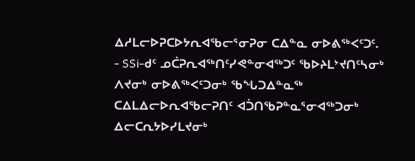ᐃᓱᒪᓕᐅᕈᑕᐅᔭᕆᐊᖃᓕᕐᓂᕈᓂ ᑕᐃᓐᓇ ᓂᐅᕕᖅᐸᑦᑐᑦ.
- SSi-ᑯᑦ ᓄᑖᕈᕆᐊᖅᑎᑦᓯᕙᓐᓂᐊᖅᑐᑦ ᖃᐅᔨᒪᔾᔪᑎᑦᓴᓂᒃ ᐱᔪᓂᒃ ᓂᐅᕕᖅᐸᑦᑐᓂᒃ ᖃᖓᑐᐃᓐᓇᖅ ᑕᐃᒪᐃᓕᐅᕆᐊᖃᓕᕈᑎᑦ ᐊᑑᑎᖃᕈᓐᓇᕐᓂᐊᖅᑐᓂᒃ ᐃᓕᑕᕆᔭᐅᓯᒪᔪᓂᒃ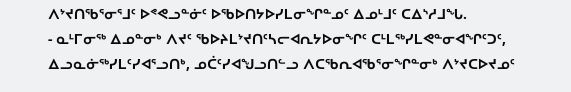ᐱᔾᔪᑎᖃᕐᓂᕐᒧᑦ ᐅᕝᕙᓗᓐᓃᑦ ᐅᖃᐅᑎᔭᐅᓯᒪᓂᖏᓐᓄᑦ ᐃᓄᒻᒧᑦ ᑕᐃᔅᓱᒧᖓ.
- ᓇᒻᒥᓂᖅ ᐃᓄᓐᓂᒃ ᐱᔪᑦ ᖃᐅᔨᒪᔾᔪᑎᑦᓴᓕᐊᕆᔭᐅᓂᖏᑦ ᑕᒻᒪᖅᓯᒪᕙᓐᓂᐊᖏᑦᑐᑦ, ᐃᓗᓇᓃᖅᓯᒪᑦᓯᐊᕐᓗᑎᒃ, ᓄᑖᑦᓯᐊᖑᓗᑎᓪᓗ ᐱᑕᖃᕆᐊᖃᕐᓂᖏᓐᓂᒃ ᐱᔾᔪᑕᐅᔪᓄᑦ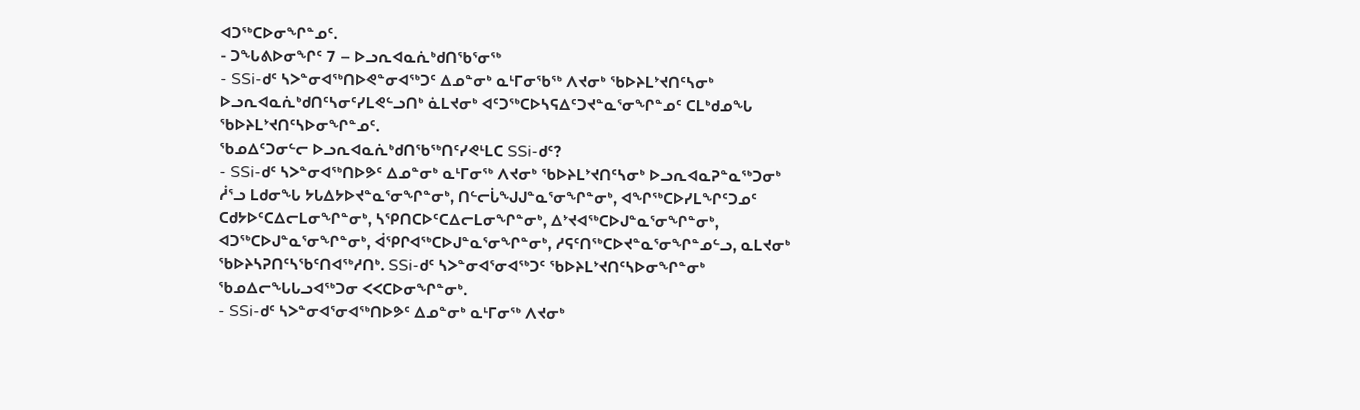ᐊᑐᖅᑕᐅᓂᖏᓐᓄᑦ.
- ᑐᖓᕕᐅᓂᖏᑦ 7 – ᐅᓗᕆᐊᓇᕇᒃᑯᑎᖃᕐᓂᖅ
- SSi-ᑯᑦ ᓴᐳᓐᓂᐊᖅᑎᐅᕙᓐᓂᐊᖅᑐᑦ ᐃᓄᓐᓂᒃ ᓇᒻᒥᓂᖃᖅ ᐱᔪᓂᒃ ᖃᐅᔨᒪᔾᔪᑎᑦᓴᓂᒃ ᐅᓗᕆᐊᓇᕇᒃᑯᑎᑦᓴᓂᑦᓯᒪᕙᓪᓗᑎᒃ ᓈᒪᔪᓂᒃ ᐊᑦᑐᖅᑕᐅᓴᕋᐃᑦᑐᔪᓐᓇᕐᓂᖏᓐᓄᑦ ᑕᒪᒃᑯᓄᖓ ᖃᐅᔨᒪᔾᔪᑎᑦᓴᐅᓂᖏᓐᓄᑦ.
ᖃᓄᐃᑦᑐᓂᓪᓕ ᐅᓗᕆᐊᓇᕇᒃᑯᑎᖃᖅᑎᑦᓯᕙᒻᒪᑕ SSi-ᑯᑦ?
- SSi-ᑯᑦ ᓴᐳᓐᓂᐊᖅᑎᐅᕗᑦ ᐃᓄᓐᓂᒃ ᓇᒻᒥᓂᖅ ᐱᔪᓂᒃ ᖃᐅᔨᒪᔾᔪᑎᑦᓴᓂᒃ ᐅᓗᕆᐊᓇᕈᓐᓇᖅᑐᓂᒃ ᓲᕐᓗ ᒪᑯᓂᖓ ᔭᒐᐃᔭᐅᔪᓐᓇᕐᓂᖏᓐᓂᒃ, ᑎᓪᓕᒑᖑᒍᓐᓇᕐᓂᖏᓐᓂᒃ, ᐊᖏᖅᑕᐅᓯᒪᖏᑦᑐᓄᑦ ᑕᑯᔭᐅᑦᑕᐃᓕᒪᓂᖏᓐᓂᒃ, ᓴᕿᑎᑕᐅᑦᑕᐃᓕᒪᓂᖏᓐᓂᒃ, ᐃᔾᔪᐊᖅᑕᐅᒍᓐᓇᕐᓂᖏᓐᓂᒃ, ᐊᑐᖅᑕᐅᒍᓐᓇᕐᓂᖏᓐᓂᒃ, ᐋᕿᒋᐊᖅᑕᐅᒍᓐᓇᕐᓂᖏᓐᓂᒃ, ᓱᕋᑦᑎᖅᑕᐅᔪᓐᓇᕐᓂᖏᓐᓄᓪᓗ, ᓇᒪᔪᓂᒃ ᖃᐅᔨᓴᕈᑎᑦᓴᖃᑦᑎᐊᖅᓱᑎᒃ. SSi-ᑯᑦ ᓴᐳᓐᓂᐊᕐᓂᐊᖅᑐᑦ ᖃᐅᔨᒪᔾᔪᑎᑦᓴᐅᓂᖏᓐᓂᒃ ᖃᓄᐃᓕᖓᒐᓗᐊᖅᑐᓂ ᐸᐸᑕᐅᓂᖏᓐᓂᒃ.
- SSi-ᑯᑦ ᓴᐳᓐᓂᐊᕐᓂᐊᖅᑎᐅᕗᑦ ᐃᓄᓐᓂᒃ ᓇᒻᒥᓂᖅ ᐱᔪᓂᒃ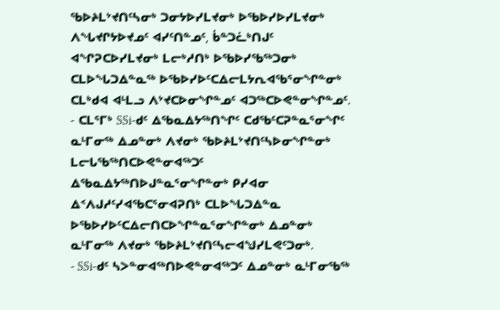ᖃᐅᔨᒪᔾᔪᑎᑦᓴᓂᒃ ᑐᓂᔭᐅᓯᒪᔪᓂᒃ ᐅᖃᐅᓯᐅᓯᒪᔪᓂᒃ ᐱᖓᔪᒋᔭᐅᔪᓄᑦ ᐊᓯᑦᑎᓐᓄᑦ, ᑳᓐᑐᓛᒃᑎᒍᑦ ᐊᖏᕈᑕᐅᓯᒪᔪᓂᒃ ᒪᓕᒃᓱᑎᒃ ᐅᖃᐅᓯᖃᖅᑐᓂᒃ ᑕᒪᐅᖓᑐᐃᓐᓇᖅ ᐅᖃᐅᓯᐅᑦᑕᐃᓕᒪᔭᕆᐊᖃᕐᓂᖏᓐᓂᒃ ᑕᒪᒃᑯᐊ ᐊᒻᒪᓗ ᐱᔾᔪᑕᐅᓂᖏᓐᓄᑦ ᐊᑐᖅᑕᐅᕙᓐᓂᖏᓐᓄᑦ.
- ᑕᒪᕐᒥᒃ SSi-ᑯᑦ ᐃᖃᓇᐃᔭᖅᑎᖏᑦ ᑕᑯᖃᑦᑕᕈᓐᓇᕐᓂᖏᑦ ᓇᒻᒥᓂᖅ ᐃᓄᓐᓂᒃ ᐱᔪᓂᒃ ᖃᐅᔨᒪᔾᔪᑎᑦᓴᐅᓂᖏᓐᓂᒃ ᒪᓕᒐᖃᖅᑎᑕᐅᕙᓐᓂᐊᖅᑐᑦ ᐃᖃᓇᐃᔭᖅᑎᐅᒍᓐᓇᕐᓂᖏᓐᓂᒃ ᑭᓯᐊᓂ ᐃᑉᐱᒍᓱᑦᓯᐊᖃᑕᕐᓂᐊᕈᑎᒃ ᑕᒪᐅᖓᑐᐃᓐᓇ ᐅᖃᐅᓯᐅᑦᑕᐃᓕᑎᑕᐅᖏᓐᓇᕐᓂᖏᓐᓂᒃ ᐃᓄᓐᓂᒃ ᓇᒻᒥᓂᖅ ᐱᔪᓂᒃ ᖃᐅᔨᒪᔾᔪᑎᑦᓴᓕᐊᖑᓯᒪᕙᑦᑐᓂᒃ.
- SSi-ᑯᑦ ᓴᐳᓐᓂᐊᖅᑎᐅᕙᓐᓂᐊᖅᑐᑦ ᐃᓄᓐᓂᒃ ᓇᒻᒥᓂᖃᖅ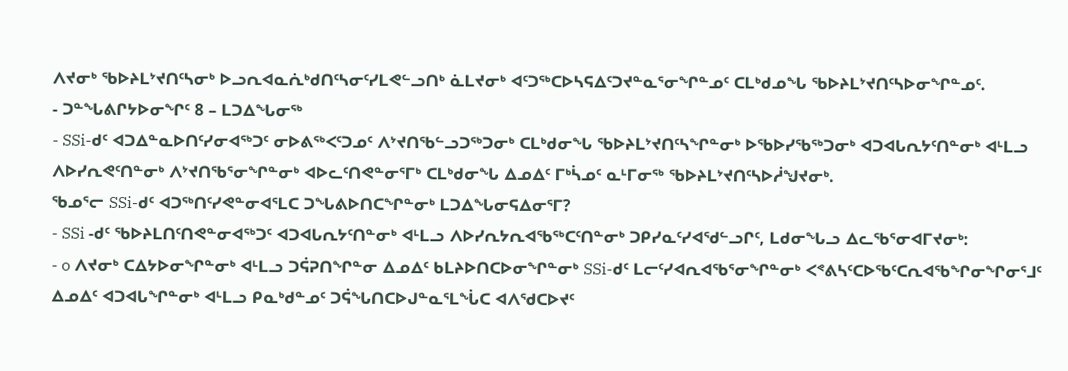ᐱᔪᓂᒃ ᖃᐅᔨᒪᔾᔪᑎᑦᓴᓂᒃ ᐅᓗᕆᐊᓇᕇᒃᑯᑎᑦᓴᓂᑦᓯᒪᕙᓪᓗᑎᒃ ᓈᒪᔪᓂᒃ ᐊᑦᑐᖅᑕᐅᓴᕋᐃᑦᑐᔪᓐᓇᕐᓂᖏᓐᓄᑦ ᑕᒪᒃᑯᓄᖓ ᖃᐅᔨᒪᔾᔪᑎᑦᓴᐅᓂᖏᓐᓄᑦ.
- ᑐᓐᖓᕕᒋᔭᐅᓂᖏᑦ 8 – ᒪᑐᐃᖓᓂᖅ
- SSi-ᑯᑦ ᐊᑐᐃᓐᓇᐅᑎᑦᓯᓂᐊᖅᑐᑦ ᓂᐅᕕᖅᐸᑦᑐᓄᑦ ᐱᔾᔪᑎᖃᓪᓗᑐᖅᑐᓂᒃ ᑕᒪᒃᑯᓂᖓ ᖃᐅᔨᒪᔾᔪᑎᑦᓴᖏᓐᓂᒃ ᐅᖃᐅᓯᖃᖅᑐᓂᒃ ᐊᑐᐊᒐᕆᔭᑦᑎᓐᓂᒃ ᐊᒻᒪᓗ ᐱᐅᓯᕆᕙᑦᑎᓐᓂᒃ ᐱᔾᔪᑎᖃᕐᓂᖏᓐᓂᒃ ᐊᐅᓚᑦᑎᕙᓐᓂᕐᒥᒃ ᑕᒪᒃᑯᓂᖓ ᐃᓄᐃᑦ ᒥᒃᓵᓄᑦ ᓇᒻᒥᓂᖅ ᖃᐅᔨᒪᔾᔪᑎᑦᓴᐅᓲᖑᔪᓂᒃ.
ᖃᓄᕐᓕ SSi-ᑯᑦ ᐊᑐᖅᑎᑦᓯᕙᓐᓂᐊᕐᒪᑕ ᑐᖓᕕᐅᑎᑕᖏᓐᓂᒃ ᒪᑐᐃᖓᓂᕋᐃᓂᕐᒥ?
- SSi -ᑯᑦ ᖃᐅᔨᒪᑎᑦᑎᕙᓐᓂᐊᖅᑐᑦ ᐊᑐᐊᒐᕆᔭᑦᑎᓐᓂᒃ ᐊᒻᒪᓗ ᐱᐅᓯᕆᔭᕆᐊᖃᖅᑕᑦᑎᓐᓂᒃ ᑐᑭᓯᓇᑦᓯᐊᖁᓪᓗᒋᑦ, ᒪᑯᓂᖓᓗ ᐃᓚᖃᕐᓂᐊᒥᔪᓂᒃ:
- o ᐱᔪᓂᒃ ᑕᐃᔭᐅᓂᖏᓐᓂᒃ ᐊᒻᒪᓗ ᑐᕌᕈᑎᖏᓐᓂ ᐃᓄᐃᑦ ᑲᒪᔨᐅᑎᑕᐅᓂᖏᓐᓂᒃ SSi-ᑯᑦ ᒪᓕᑦᓯᐊᕆᐊᖃᕐᓂᖏᓐᓂᒃ ᐸᕝᕕᓴᑦᑕᐅᖃᑦᑕᕆᐊᖃᖏᓂᖏᓂᕐᒧᑦ ᐃᓄᐃᑦ ᐊᑐᐊᒐᖏᓐᓂᒃ ᐊᒻᒪᓗ ᑭᓇᒃᑯᓐᓄᑦ ᑐᕌᖓᑎᑕᐅᒍᓐᓇᕐᒪᖔᑕ ᐊᐱᖁᑕᐅᔪᑦ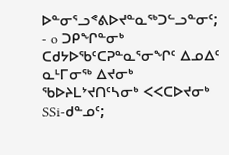ᐅᓐᓂᕐᓗᕝᕕᐅᔪᓐᓇᖅᑐᓪᓗᓐᓂᑦ;
- o ᑐᑭᖏᓐᓂᒃ ᑕᑯᔭᐅᖃᑦᑕᕈᓐᓇᕐᓂᖏᑦ ᐃᓄᐃᑦ ᓇᒻᒥᓂᖅ ᐃᔪᓂᒃ ᖃᐅᔨᒪᔾᔪᑎᑦᓴᓂᒃ ᐸᐸᑕᐅᔪᓂᒃ SSi-ᑯᓐᓄᑦ;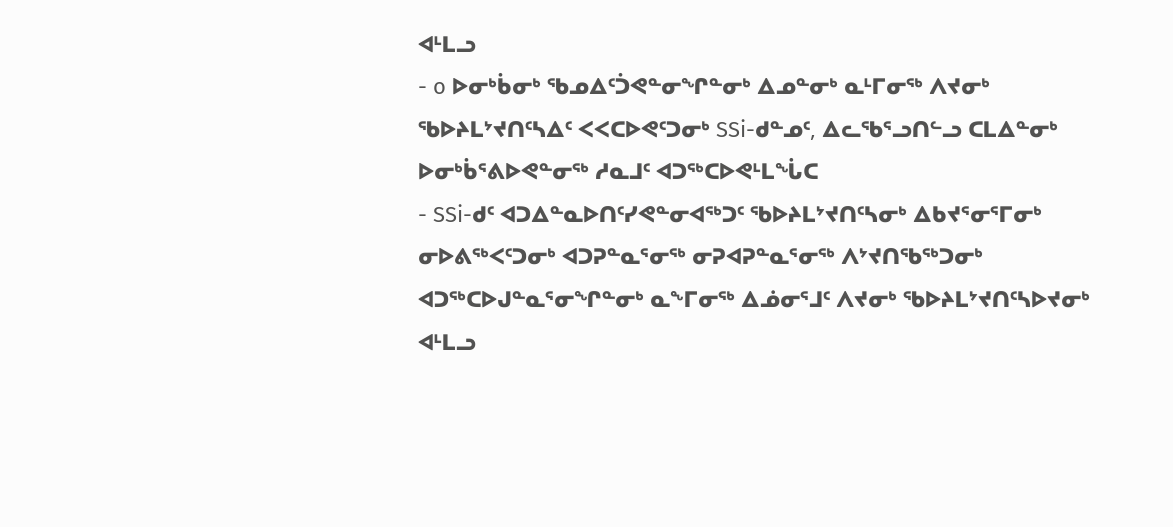ᐊᒻᒪᓗ
- o ᐅᓂᒃᑳᓂᒃ ᖃᓄᐃᑦᑑᕙᓐᓂᖏᓐᓂᒃ ᐃᓄᓐᓂᒃ ᓇᒻᒥᓂᖅ ᐱᔪᓂᒃ ᖃᐅᔨᒪᔾᔪᑎᑦᓴᐃᑦ ᐸᐸᑕᐅᕙᑦᑐᓂᒃ SSi-ᑯᓐᓄᑦ, ᐃᓚᖃᕐᓗᑎᓪᓗ ᑕᒪᐃᓐᓂᒃ ᐅᓂᒃᑳᕐᕕᐅᕙᓐᓂᖅ ᓱᓇᒧᑦ ᐊᑐᖅᑕᐅᕙᒻᒪᖔᑕ
- SSi-ᑯᑦ ᐊᑐᐃᓐᓇᐅᑎᑦᓯᕙᓐᓂᐊᖅᑐᑦ ᖃᐅᔨᒪᔾᔪᑎᑦᓴᓂᒃ ᐃᑲᔪᕐᓂᕐᒥᓂᒃ ᓂᐅᕕᖅᐸᑦᑐᓂᒃ ᐊᑐᕈᓐᓇᕐᓂᖅ ᓂᕈᐊᕈᓐᓇᕐᓂᖅ ᐱᔾᔪᑎᖃᖅᑐᓂᒃ ᐊᑐᖅᑕᐅᒍᓐᓇᕐᓂᖏᓐᓂᒃ ᓇᖕᒥᓂᖅ ᐃᓅᓂᕐᒧᑦ ᐱᔪᓂᒃ ᖃᐅᔨᒪᔾᔪᑎᑦᓴᐅᔪᓂᒃ ᐊᒻᒪᓗ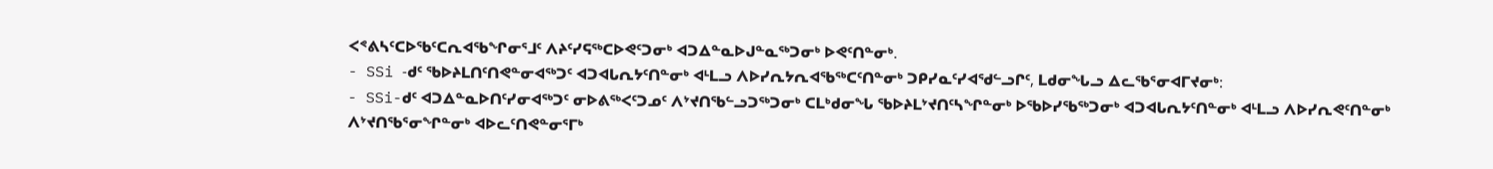ᐸᕝᕕᓴᑦᑕᐅᖃᑦᑕᕆᐊᖃᖏᓂᕐᒧᑦ ᐱᔨᑦᓯᕋᖅᑕᐅᕙᑦᑐᓂᒃ ᐊᑐᐃᓐᓇᐅᒍᓐᓇᖅᑐᓂᒃ ᐅᕙᑦᑎᓐᓂᒃ.
- SSi -ᑯᑦ ᖃᐅᔨᒪᑎᑦᑎᕙᓐᓂᐊᖅᑐᑦ ᐊᑐᐊᒐᕆᔭᑦᑎᓐᓂᒃ ᐊᒻᒪᓗ ᐱᐅᓯᕆᔭᕆᐊᖃᖅᑕᑦᑎᓐᓂᒃ ᑐᑭᓯᓇᑦᓯᐊᖁᓪᓗᒋᑦ, ᒪᑯᓂᖓᓗ ᐃᓚᖃᕐᓂᐊᒥᔪᓂᒃ:
- SSi-ᑯᑦ ᐊᑐᐃᓐᓇᐅᑎᑦᓯᓂᐊᖅᑐᑦ ᓂᐅᕕᖅᐸᑦᑐᓄᑦ ᐱᔾᔪᑎᖃᓪᓗᑐᖅᑐᓂᒃ ᑕᒪᒃᑯᓂᖓ ᖃᐅᔨᒪᔾᔪᑎᑦᓴᖏᓐᓂᒃ ᐅᖃᐅᓯᖃᖅᑐᓂᒃ ᐊᑐᐊᒐᕆᔭᑦᑎᓐᓂᒃ ᐊᒻᒪᓗ ᐱᐅᓯᕆᕙᑦᑎᓐᓂᒃ ᐱᔾᔪᑎᖃᕐᓂᖏᓐᓂᒃ ᐊᐅᓚᑦᑎᕙᓐᓂᕐᒥᒃ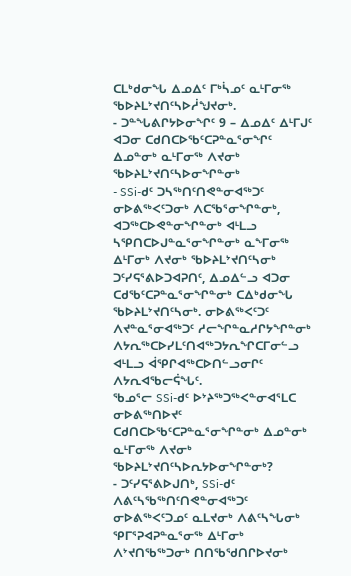ᑕᒪᒃᑯᓂᖓ ᐃᓄᐃᑦ ᒥᒃᓵᓄᑦ ᓇᒻᒥᓂᖅ ᖃᐅᔨᒪᔾᔪᑎᑦᓴᐅᓲᖑᔪᓂᒃ.
- ᑐᓐᖓᕕᒋᔭᐅᓂᖏᑦ 9 – ᐃᓄᐃᑦ ᐃᒻᒥᒍᑦ ᐊᑐᓂ ᑕᑯᑎᑕᐅᖃᑦᑕᕈᓐᓇᕐᓂᖏᑦ ᐃᓄᓐᓂᒃ ᓇᒻᒥᓂᖅ ᐱᔪᓂᒃ ᖃᐅᔨᒪᔾᔪᑎᑦᓴᐅᓂᖏᓐᓂᒃ
- SSi-ᑯᑦ ᑐᓴᖅᑎᑦᑎᕙᓐᓂᐊᖅᑐᑦ ᓂᐅᕕᖅᐸᑦᑐᓂᒃ ᐱᑕᖃᕐᓂᖏᓐᓂᒃ, ᐊᑐᖅᑕᐅᕙᓐᓂᖏᓐᓂᒃ ᐊᒻᒪᓗ ᓴᕿᑎᑕᐅᒍᓐᓇᕐᓂᖏᓐᓂᒃ ᓇᖕᒥᓂᖅ ᐃᒻᒥᓂᒃ ᐱᔪᓂᒃ ᖃᐅᔨᒪᔾᔪᑎᑦᓴᓂᒃ ᑐᑦᓯᕋᕐᕕᐅᑐᐊᕈᑎᑦ, ᐃᓄᐃᓪᓗ ᐊᑐᓂ ᑕᑯᖃᑦᑕᕈᓐᓇᕐᓂᖏᓐᓂᒃ ᑕᐃᒃᑯᓂᖓ ᖃᐅᔨᒪᔾᔪᑎᑦᓴᓂᒃ. ᓂᐅᕕᖅᐸᑦᑐᑦ ᐱᔪᓐᓇᕐᓂᐊᖅᑐᑦ ᓱᓕᖏᓐᓇᓱᒋᔭᖏᓐᓂᒃ ᐱᔭᕆᖅᑕᐅᓯᒪᑦᑎᐊᖅᑐᔭᕆᖏᑕᒥᓂᓪᓗ ᐊᒻᒪᓗ ᐋᕿᒋᐊᖅᑕᐅᑎᓪᓗᓂᒋᑦ ᐱᔭᕆᐊᖃᓕᕌᖓᑦ.
ᖃᓄᕐᓕ SSi-ᑯᑦ ᐅᔾᔨᖅᑐᖅᐸᓐᓂᐊᕐᒪᑕ ᓂᐅᕕᖅᑎᐅᔪᑦ ᑕᑯᑎᑕᐅᖃᑦᑕᕈᓐᓇᕐᓂᖏᓐᓂᒃ ᐃᓄᓐᓂᒃ ᓇᒻᒥᓂᖅ ᐱᔪᓂᒃ ᖃᐅᔨᒪᔾᔪᑎᑦᓴᐅᕆᔭᐅᓂᖏᓐᓂᒃ?
- ᑐᑦᓯᕋᕐᕕᐅᒍᑎᒃ, SSi-ᑯᑦ ᐱᕕᑦᓴᖃᖅᑎᑦᑎᕙᓐᓂᐊᖅᑐᑦ ᓂᐅᕕᖅᐸᑦᑐᓄᑦ ᓇᒪᔪᓂᒃ ᐱᕕᑦᓴᖓᓂᒃ ᕿᒥᕐᕈᐊᕈᓐᓇᕐᓂᖅ ᐃᒻᒥᓂᒃ ᐱᔾᔪᑎᖃᖅᑐᓂᒃ ᑎᑎᖃᖁᑎᒋᐅᔪᓂᒃ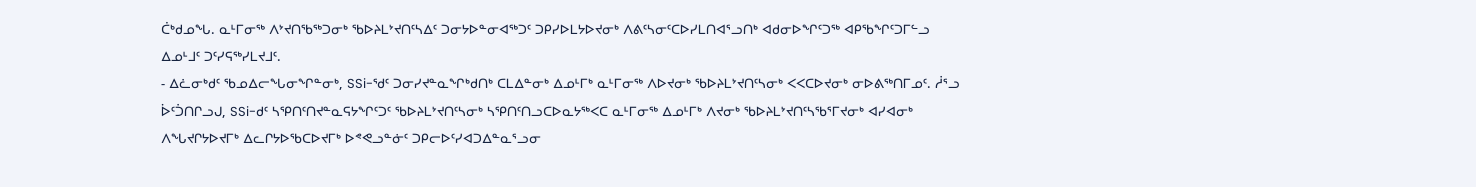ᑖᒃᑯᓄᖓ. ᓇᒻᒥᓂᖅ ᐱᔾᔪᑎᖃᖅᑐᓂᒃ ᖃᐅᔨᒪᔾᔪᑎᑦᓴᐃᑦ ᑐᓂᔭᐅᓐᓂᐊᖅᑐᑦ ᑐᑭᓯᐅᒪᔭᐅᔪᓂᒃ ᐱᕕᑦᓴᓂᑦᑕᐅᓯᒪᑎᐊᕐᓗᑎᒃ ᐊᑯᓂᐅᖏᑦᑐᖅ ᐊᑭᖃᖏᑦᑐᒥᓪᓗ ᐃᓄᒻᒧᑦ ᑐᑦᓯᕋᖅᓯᒪᔪᒧᑦ.
- ᐃᓛᓂᒃᑯᑦ ᖃᓄᐃᓕᖓᓂᖏᓐᓂᒃ, SSi-ᖁᑦ ᑐᓂᓯᔪᓐᓇᖏᒃᑯᑎᒃ ᑕᒪᐃᓐᓂᒃ ᐃᓄᒻᒥᒃ ᓇᒻᒥᓂᖅ ᐱᐅᔪᓂᒃ ᖃᐅᔨᒪᔾᔪᑎᑦᓴᓂᒃ ᐸᐸᑕᐅᔪᓂᒃ ᓂᐅᕕᖅᑎᒥᓄᑦ. ᓲᕐᓗ ᐆᑦᑑᑎᒋᓗᒍ, SSi-ᑯᑦ ᓴᕿᑎᑦᑎᔪᓐᓇᕋᔭᖏᑦᑐᑦ ᖃᐅᔨᒪᔾᔪᑎᑦᓴᓂᒃ ᓴᕿᑎᑦᑎᓗᑕᐅᓇᔭᖅᐸᑕ ᓇᒻᒥᓂᖅ ᐃᓄᒻᒥᒃ ᐱᔪᓂᒃ ᖃᐅᔨᒪᔾᔪᑎᑦᓴᖃᕐᒥᔪᓂᒃ ᐊᓯᐊᓂᒃ ᐱᖓᔪᒋᔭᐅᔪᒥᒃ ᐃᓚᒋᔭᐅᖃᑕᐅᔪᒥᒃ ᐅᕝᕙᓗᓐᓃᑦ ᑐᑭᓕᐅᑦᓯᐊᑐᐃᓐᓇᕐᓗᓂ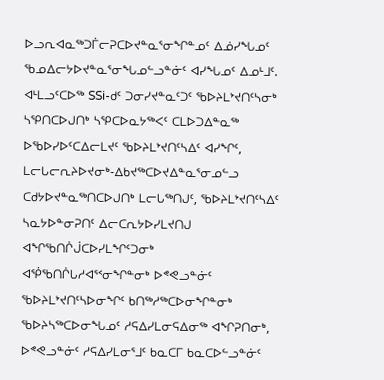ᐅᓗᕆᐊᓇᖅᑐᒦᓕᕈᑕᐅᔪᓐᓇᕐᓂᖏᓐᓄᑦ ᐃᓅᓯᖓᓄᑦ ᖃᓄᐃᓕᔭᐅᔪᓐᓇᕐᓂᖓᓄᓪᓗᓐᓃᑦ ᐊᓯᖓᓄᑦ ᐃᓄᒻᒧᑦ.
ᐊᒻᒪᓗᑦᑕᐅᖅ SSi-ᑯᑦ ᑐᓂᓯᔪᓐᓇᑦᑐᑦ ᖃᐅᔨᒪᔾᔪᑎᑦᓴᓂᒃ ᓴᕿᑎᑕᐅᒍᑎᒃ ᓴᕿᑕᐅᓇᔭᖅᐸᑦ ᑕᒪᐅᑐᐃᓐᓇᖅ ᐅᖃᐅᓯᐅᑦᑕᐃᓕᒪᔪᑦ ᖃᐅᔨᒪᔾᔪᑎᑦᓴᐃᑦ ᐊᓯᖏᑦ, ᒪᓕᒐᓕᕆᔨᐅᔪᓂᒃ-ᐃᑲᔪᖅᑕᐅᔪᐃᓐᓇᕐᓂᓄᓪᓗ ᑕᑯᔭᐅᔪᓐᓇᖅᑎᑕᐅᒍᑎᒃ ᒪᓕᒐᖅᑎᒍᑦ, ᖃᐅᔨᒪᔾᔪᑎᑦᓴᐃᑦ ᓴᓇᔭᐅᓐᓂᕈᑎᑦ ᐃᓕᑕᕆᔭᐅᓯᒪᔪᑎᒍ ᐊᖏᖃᑎᒌᒎᑕᐅᓯᒪᖏᑦᑐᓂᒃ ᐊᖀᖃᑎᒌᒐᓱᐊᕐᑉᓂᖏᓐᓂᒃ ᐅᕝᕙᓗᓐᓃᑦ ᖃᐅᔨᒪᔾᔪᑎᑦᓴᐅᓂᖏᑦ ᑲᑎᖅᓱᖅᑕᐅᓂᖏᓐᓂᒃ ᖃᐅᔨᓴᖅᑕᐅᓂᖓᓄᑦ ᓱᕋᐃᓯᒪᓂᕋᐃᓂᖅ ᐊᖏᕈᑎᓂᒃ, ᐅᕝᕙᓗᓐᓃᑦ ᓱᕋᐃᓯᒪᓂᕐᒧᑦ ᑲᓇᑕᒥ ᑲᓇᑕᐅᓪᓗᓐᓃᑦ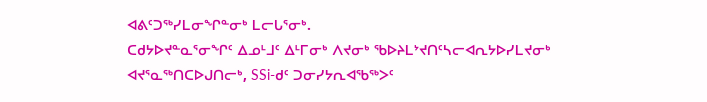ᐊᕕᑦᑐᖅᓯᒪᓂᖏᓐᓂᒃ ᒪᓕᒐᕐᓂᒃ.
ᑕᑯᔭᐅᔪᓐᓇᕐᓂᖏᑦ ᐃᓄᒻᒧᑦ ᐃᒻᒥᓂᒃ ᐱᔪᓂᒃ ᖃᐅᔨᒪᔾᔪᑎᑦᓴᓕᐊᕆᔭᐅᓯᒪᔪᓂᒃ ᐊᔪᕐᓇᖅᑎᑕᐅᒍᑎᓕᒃ, SSi-ᑯᑦ ᑐᓂᓯᔭᕆᐊᖃᖅᐳᑦ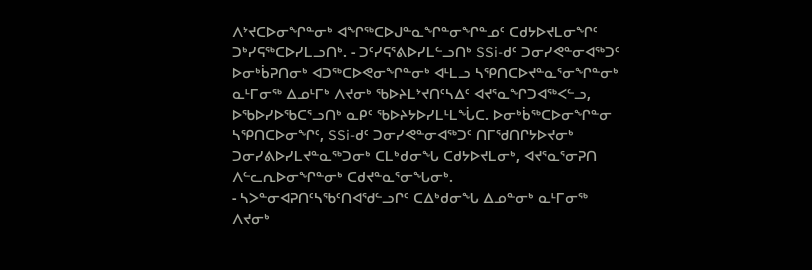ᐱᔾᔪᑕᐅᓂᖏᓐᓂᒃ ᐊᖏᖅᑕᐅᒍᓐᓇᖏᓐᓂᖏᓐᓄᑦ ᑕᑯᔭᐅᔪᒪᓂᖏᑦ ᑐᒃᓯᕋᖅᑕᐅᓯᒪᓗᑎᒃ. - ᑐᑦᓯᕋᕐᕕᐅᓯᒪᓪᓗᑎᒃ SSi-ᑯᑦ ᑐᓂᓯᕙᓐᓂᐊᖅᑐᑦ ᐅᓂᒃᑳᕈᑎᓂᒃ ᐊᑐᖅᑕᐅᕙᓂᖏᓐᓂᒃ ᐊᒻᒪᓗ ᓴᕿᑎᑕᐅᔪᓐᓇᕐᓂᖏᓐᓂᒃ ᓇᒻᒥᓂᖅ ᐃᓄᒻᒥᒃ ᐱᔪᓂᒃ ᖃᐅᔨᒪᔾᔪᑎᑦᓴᐃᑦ ᐊᔪᕐᓇᖏᑐᐊᖅᐸᓪᓗ, ᐅᖃᐅᓯᐅᖃᑕᕐᓗᑎᒃ ᓇᑭᑦ ᖃᐅᔨᔭᐅᓯᒪᒻᒪᖔᑕ. ᐅᓂᒃᑳᖅᑕᐅᓂᖏᓐᓂ ᓴᕿᑎᑕᐅᓂᖏᑦ, SSi-ᑯᑦ ᑐᓂᓯᕙᓐᓂᐊᖅᑐᑦ ᑎᒥᖁᑎᒋᔭᐅᔪᓂᒃ ᑐᓂᓯᕕᐅᓯᒪᔪᓐᓇᖅᑐᓂᒃ ᑕᒪᒃᑯᓂᖓ ᑕᑯᔭᐅᔪᒪᓂᒃ, ᐊᔪᕐᓇᕐᓂᕈᑎ ᐱᓪᓚᕆᐅᓂᖏᓐᓂᒃ ᑕᑯᔪᓐᓇᕐᓂᖓᓂᒃ.
- ᓴᐳᓐᓂᐊᕈᑎᑦᓴᖃᑦᑎᐊᖁᓪᓗᒋᑦ ᑕᐃᒃᑯᓂᖓ ᐃᓄᓐᓂᒃ ᓇᒻᒥᓂᖅ ᐱᔪᓂᒃ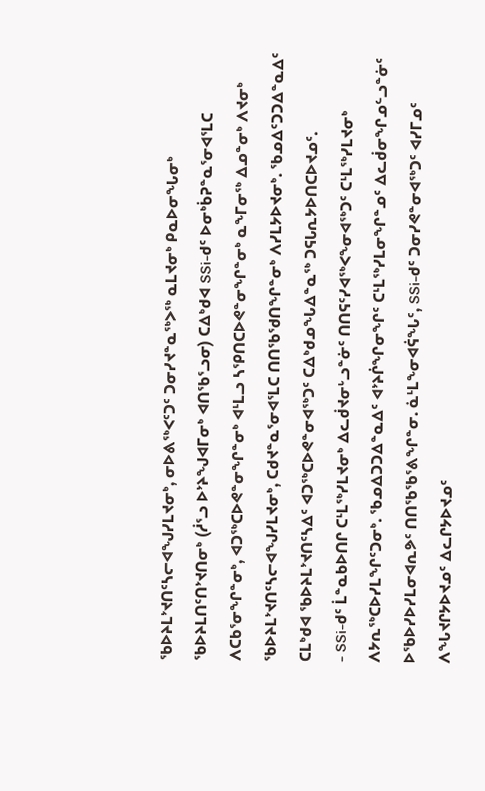ᖃᐅᔨᒪᔾᔪᑎᑦᓴᓕᐊᖑᓯᒪᔪᓂᒃ, ᓂᐅᕕᖅᐸᑦᑐᑦ ᑐᓂᓯᔪᓐᓇᖅᐳᖅ ᓇᒪᔪᓂᒃ ᑭᓇᐅᓂᖓᓂᒃ ᖃᐅᔨᒪᑎᑦᑎᔾᔪᑎᓂᒃ (ᓲᕐᓗ ᐅᔾᔨᖑᐊᒥᓂᒃ ᐊᑎᖃᕐᓗᓂ) ᑕᐃᒃᑯᐊ SSi-ᑯᑦ ᐅᓂᒃᑳᕈᓐᓇᕐᓂᐊᕐᒪᑕ ᐱᑕᑲᕐᓂᖏᓐᓂᒃ, ᐊᑐᖅᑕᐅᕙᓐᓂᖏᓐᓂᒃ ᐊᒻᒪᓗ ᓴᕿᑎᑕᐅᕙᓐᓂᖏᓐᓂᒃ ᓇᖕᒥᓂᖅ ᐃᓄᓐᓂᒃ ᐱᔪᓂᒃ ᖃᐅᔨᒪᔾᔪᑎᑦᓴᓕᐊᖑᓯᒪᔪᓂᒃ, ᑕᑯᔪᓐᓇᕐᓂᐊᕐᒪᑕ ᑎᑎᖃᖁᑎᖏᓐᓂᒃ ᐱᓯᒪᔭᐅᔪᓂᒃ. ᖃᓄᐃᑦᑐᑐᐃᓐᓇᐃᑦ ᑕᒪᒃᑯᐊ ᖃᐅᔨᒪᔾᔪᑎᑦᓴᐃᑦ ᐊᑐᖅᑕᐅᕙᓐᓂᐊᖅᑐᑦ ᑕᐃᒃᑯᓄᖓᐃᓐᓇᖅ ᑐᕋᒐᕆᔭᐅᑎᑕᐅᔪᓄᑦ.
- SSi-ᑯᑦ ᒫᓐᓇᑲᐅᑎᒋ ᑕᒻᒪᖅᓯᒪᔪᓂᒃ ᐃᓚᑰᔪᓂᒡᓗᓐᓃᑦ ᑎᑎᕋᑦᓯᐊᖅᐸᖕᓂᐊᖅᑐᑦ ᑕᒻᒪᖅᓯᒪᔪᓂᒃ ᐱᔭᕆᖅᑕᐅᓯᒪᖏᑦᑐᓂᒃ. ᖃᓄᐃᑐᑐᐃᓐᓇᐃᑦ ᐊᔾᔨᒌᖏᓂᖏᑦ ᑕᒻᒪᖅᓯᒪᓂᖏᓐᓄᑦ ᐃᓚᑰᓂᖏᓄᓪᓗᓐᓃᑦ ᐅᖃᐅᓯᐅᓯᒪᓂᐊᕆᕗᑦ ᑎᑎᖃᖃᕐᕕᖏᓐᓂ. ᓈᒻᒪᖕᓂᐊᕌᖓᑦ, SSi-ᑯᑦ ᑐᓂᓯᕙᓐᓂᐊᖅᑐᑦ ᐊᓯᒥᓄᑦ ᐱᖓᔪᒋᔭᐅᔪᓄᑦ ᐃᓚᒋᔭᐅᔪᓄᑦ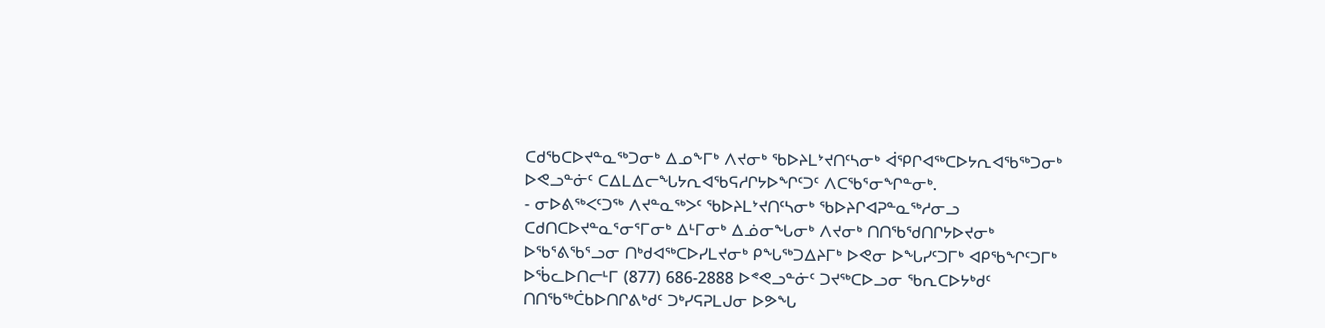ᑕᑯᖃᑕᐅᔪᓐᓇᖅᑐᓂᒃ ᐃᓄᖕᒥᒃ ᐱᔪᓂᒃ ᖃᐅᔨᒪᔾᔪᑎᑦᓴᓂᒃ ᐋᕿᒋᐊᖅᑕᐅᔭᕆᐊᖃᖅᑐᓂᒃ ᐅᕙᓗᓐᓃᑦ ᑕᐃᒪᐃᓕᖓᔭᕆᐊᖃᕋᓱᒋᔭᐅᖏᑦᑐᑦ ᐱᑕᖃᕐᓂᖏᓐᓂᒃ.
- ᓂᐅᕕᖅᐸᑦᑐᖅ ᐱᔪᓐᓇᖅᐳᑦ ᖃᐅᔨᒪᔾᔪᑎᑦᓴᓂᒃ ᖃᐅᔨᒋᐊᕈᓐᓇᖅᓱᓂᓗ ᑕᑯᑎᑕᐅᔪᓐᓇᕐᓂᕐᒥᓂᒃ ᐃᒻᒥᓂᒃ ᐃᓅᓂᖓᓂᒃ ᐱᔪᓂᒃ ᑎᑎᖃᖁᑎᒋᔭᐅᔪᓂᒃ ᐅᖃᕐᕕᖃᕐᓗᓂ ᑎᒃᑯᐊᖅᑕᐅᓯᒪᔪᓂᒃ ᑭᖓᖅᑐᐃᔨᒥᒃ ᐅᕙᓂ ᐅᖓᓯᑦᑐᒥᒃ ᐊᑭᖃᖏᑦᑐᒥᒃ ᐅᖄᓚᐅᑎᓕᒻᒥ (877) 686-2888 ᐅᕝᕙᓗᓐᓃᑦ ᑐᔪᖅᑕᐅᓗᓂ ᖃᕆᑕᐅᔭᒃᑯᑦ ᑎᑎᖃᖅᑖᑲᐅᑎᒋᕕᒃᑯᑦ ᑐᒃᓯᕋᕈᒪᒍᓂ ᐅᕗᖓ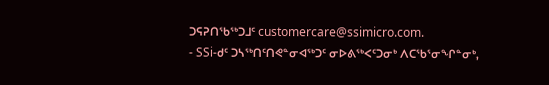ᑐᕋᕈᑎᖃᖅᑐᒧᑦ customercare@ssimicro.com.
- SSi-ᑯᑦ ᑐᓴᖅᑎᑦᑎᕙᓐᓂᐊᖅᑐᑦ ᓂᐅᕕᖅᐸᑦᑐᓂᒃ ᐱᑕᖃᕐᓂᖏᓐᓂᒃ,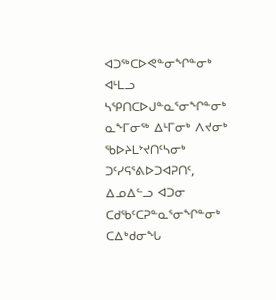ᐊᑐᖅᑕᐅᕙᓐᓂᖏᓐᓂᒃ ᐊᒻᒪᓗ ᓴᕿᑎᑕᐅᒍᓐᓇᕐᓂᖏᓐᓂᒃ ᓇᖕᒥᓂᖅ ᐃᒻᒥᓂᒃ ᐱᔪᓂᒃ ᖃᐅᔨᒪᔾᔪᑎᑦᓴᓂᒃ ᑐᑦᓯᕋᕐᕕᐅᑐᐊᕈᑎᑦ, ᐃᓄᐃᓪᓗ ᐊᑐᓂ ᑕᑯᖃᑦᑕᕈᓐᓇᕐᓂᖏᓐᓂᒃ ᑕᐃᒃᑯᓂᖓ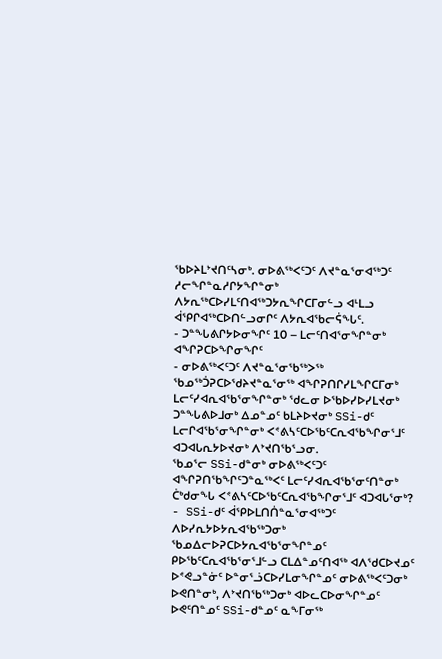ᖃᐅᔨᒪᔾᔪᑎᑦᓴᓂᒃ. ᓂᐅᕕᖅᐸᑦᑐᑦ ᐱᔪᓐᓇᕐᓂᐊᖅᑐᑦ ᓱᓕᖏᓐᓇᓱᒋᔭᖏᓐᓂᒃ ᐱᔭᕆᖅᑕᐅᓯᒪᑦᑎᐊᖅᑐᔭᕆᖏᑕᒥᓂᓪᓗ ᐊᒻᒪᓗ ᐋᕿᒋᐊᖅᑕᐅᑎᓪᓗᓂᒋᑦ ᐱᔭᕆᐊᖃᓕᕌᖓᑦ.
- ᑐᓐᖓᕕᒋᔭᐅᓂᖏᑦ 10 – ᒪᓕᑦᑎᐊᕐᓂᖏᓐᓂᒃ ᐊᖏᕈᑕᐅᖏᓂᖏᑦ
- ᓂᐅᕕᖅᐸᑦᑐᑦ ᐱᔪᓐᓇᕐᓂᖃᖅᐳᖅ ᖃᓄᖅᑑᕈᑕᐅᖁᔨᔪᓐᓇᕐᓂᖅ ᐊᖏᕈᑎᒋᓯᒪᖏᑕᒥᓂᒃ ᒪᓕᑦᓯᐊᕆᐊᖃᕐᓂᖏᓐᓂᒃ ᖁᓚᓂ ᐅᖃᐅᓯᐅᓯᒪᔪᓂᒃ ᑐᓐᖓᕕᐅᒧᓂᒃ ᐃᓄᓐᓄᑦ ᑲᒪᔨᐅᔪᓂᒃ SSi-ᑯᑦ ᒪᓕᒋᐊᖃᕐᓂᖏᓐᓂᒃ ᐸᕝᕕᓴᑦᑕᐅᖃᑦᑕᕆᐊᖃᖏᓂᕐᒧᑦ ᐊᑐᐊᒐᕆᔭᐅᔪᓂᒃ ᐱᔾᔪᑎᖃᕐᓗᓂ.
ᖃᓄᕐᓕ SSi-ᑯᓐᓂᒃ ᓂᐅᕕᖅᐸᑦᑐᑦ ᐊᖏᕈᑎᖃᖏᑦᑐᓐᓇᖅᐸᑦ ᒪᓕᑦᓯᐊᕆᐊᖃᕐᓂᑦᑎᓐᓂᒃ ᑖᒃᑯᓂᖓ ᐸᕝᕕᓴᑦᑕᐅᖃᑦᑕᕆᐊᖃᖏᓂᕐᒧᑦ ᐊᑐᐊᒐᕐᓂᒃ?
- SSi-ᑯᑦ ᐋᕿᐅᒪᑎᑏᓐᓇᕐᓂᐊᖅᑐᑦ ᐱᐅᓯᕆᔭᐅᔭᕆᐊᖃᖅᑐᓂᒃ ᖃᓄᐃᓕᐅᕈᑕᐅᔭᕆᐊᖃᕐᓂᖏᓐᓄᑦ ᑭᐅᖃᑦᑕᕆᐊᖃᕐᓂᕐᒧᓪᓗ ᑕᒪᐃᓐᓄᑦᑎᐊᖅ ᐊᐱᖁᑕᐅᔪᓄᑦ ᐅᕝᕙᓗᓐᓃᑦ ᐅᓐᓂᕐᓘᑕᐅᓯᒪᓂᖏᓐᓄᑦ ᓂᐅᕕᖅᐸᑦᑐᓂᒃ ᐅᕙᑎᓐᓂᒃ, ᐱᔾᔪᑎᖃᖅᑐᓂᒃ ᐊᐅᓚᑕᐅᓂᖏᓐᓄᑦ ᐅᕙᑦᑎᓐᓄᑦ SSi-ᑯᓐᓄᑦ ᓇᖕᒥᓂᖅ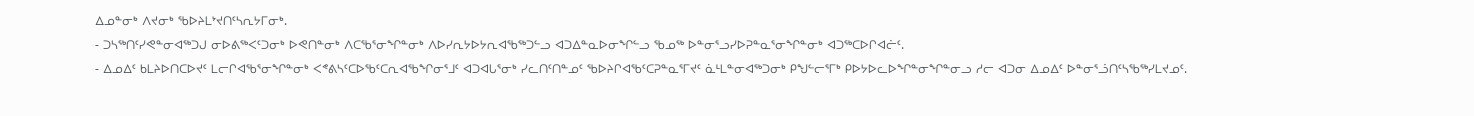ᐃᓄᓐᓂᒃ ᐱᔪᓂᒃ ᖃᐅᔨᒪᔾᔪᑎᑦᓴᕆᔭᒥᓂᒃ.
- ᑐᓴᖅᑎᑦᓯᕙᓐᓂᐊᖅᑐᒍ ᓂᐅᕕᖅᐸᑦᑐᓂᒃ ᐅᕙᑎᓐᓂᒃ ᐱᑕᖃᕐᓂᖏᓐᓂᒃ ᐱᐅᓯᕆᔭᐅᔭᕆᐊᖃᖅᑐᓪᓗ ᐊᑐᐃᓐᓇᐅᓂᖏᓪᓗ ᖃᓄᖅ ᐅᓐᓂᕐᓗᓯᐅᕈᓐᓇᕐᓂᖏᓐᓂᒃ ᐊᑐᖅᑕᐅᒋᐊᓖᑦ.
- ᐃᓄᐃᑦ ᑲᒪᔨᐅᑎᑕᐅᔪᑦ ᒪᓕᒋᐊᖃᕐᓂᖏᓐᓂᒃ ᐸᕝᕕᓴᑦᑕᐅᖃᑦᑕᕆᐊᖃᖏᓂᕐᒧᑦ ᐊᑐᐊᒐᕐᓂᒃ ᓯᓚᑎᑦᑎᓐᓄᑦ ᖃᐅᔨᒋᐊᖃᑦᑕᕈᓐᓇᕐᒥᔪᑦ ᓈᒻᒪᓐᓂᐊᖅᑐᓂᒃ ᑭᖑᓪᓕᕐᒥᒃ ᑭᐅᔭᐅᓚᐅᖏᓐᓂᖏᓐᓂᓗ ᓱᓕ ᐊᑐᓂ ᐃᓄᐃᑦ ᐅᓐᓂᕐᓘᑎᑦᓴᖃᖅᓯᒪᔪᓄᑦ.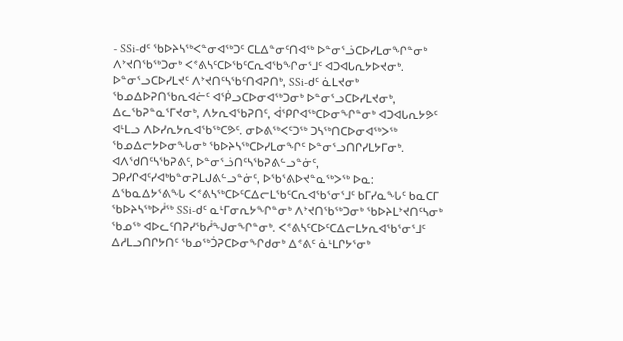- SSi-ᑯᑦ ᖃᐅᔨᓴᖅᐸᓐᓂᐊᖅᑐᑦ ᑕᒪᐃᓐᓂᑦᑎᐊᖅ ᐅᓐᓂᕐᓘᑕᐅᓯᒪᓂᖏᓐᓂᒃ ᐱᔾᔪᑎᖃᖅᑐᓂᒃ ᐸᕝᕕᓴᑦᑕᐅᖃᑦᑕᕆᐊᖃᖏᓂᕐᒧᑦ ᐊᑐᐊᒐᕆᔭᐅᔪᓂᒃ. ᐅᓐᓂᕐᓗᑕᐅᓯᒪᔪᑦ ᐱᔾᔪᑎᑦᓴᖃᑦᑎᐊᕈᑎᒃ, SSi-ᑯᑦ ᓈᒪᔪᓂᒃ ᖃᓄᐃᐅᕈᑎᖃᕆᐊᓖᑦ ᐊᖀᓗᑕᐅᓂᐊᖅᑐᓂᒃ ᐅᓐᓂᕐᓗᑕᐅᓯᒪᔪᓂᒃ, ᐃᓚᖃᕈᓐᓇᕐᒥᔪᓂᒃ, ᐱᔭᕆᐊᖃᕈᑎᑦ, ᐋᕿᒋᐊᖅᑕᐅᓂᖏᓐᓂᒃ ᐊᑐᐊᒐᕆᔭᕗᑦ ᐊᒻᒪᓗ ᐱᐅᓯᕆᔭᕆᐊᖃᖅᑕᕗᑦ. ᓂᐅᕕᖅᐸᑦᑐᖅ ᑐᓴᖅᑎᑕᐅᓂᐊᖅᐳᖅ ᖃᓄᐃᓕᔭᐅᓂᖓᓂᒃ ᖃᐅᔨᓴᖅᑕᐅᓯᒪᓂᖏᑦ ᐅᓐᓂᕐᓗᑎᒋᓯᒪᔭᒥᓂᒃ.
ᐊᐱᖁᑎᑦᓴᖃᕈᕕᑦ, ᐅᓐᓂᕐᓘᑎᑦᓴᖃᕈᕕᓪᓗᓐᓃᑦ, ᑐᑭᓯᒋᐊᑦᓯᐊᒃᑲᓐᓂᕈᒪᒍᕕᓪᓗᓐᓃᑦ, ᐅᖃᕐᕕᐅᔪᓐᓇᖅᐳᖅ ᐅᓇ:
ᐃᖃᓇᐃᔭᕐᕕᖓ ᐸᕝᕕᓴᖅᑕᐅᑦᑕᐃᓕᒪᖃᑦᑕᕆᐊᖃᕐᓂᕐᒧᑦ ᑲᒥᓯᓇᖓᑦ ᑲᓇᑕᒥ ᖃᐅᔨᓴᖅᐅᓲᖅ SSi-ᑯᑦ ᓇᒻᒥᓂᕆᔭᖏᓐᓂᒃ ᐱᔾᔪᑎᖃᖅᑐᓂᒃ ᖃᐅᔨᒪᔾᔪᑎᑦᓴᓂᒃ ᖃᓄᖅ ᐊᐅᓚᑦᑎᕈᓯᖃᓲᖑᓂᖏᓐᓂᒃ. ᐸᕝᕕᓴᑦᑕᐅᑦᑕᐃᓕᒪᔭᕆᐊᖃᕐᓂᕐᒧᑦ ᐃᓱᒪᓗᑎᒋᔭᑎᑦ ᖃᓄᖅᑑᕈᑕᐅᓂᖏᑯᓂᒃ ᐃᕝᕕᑦ ᓈᒻᒪᒋᔭᕐᓂᒃ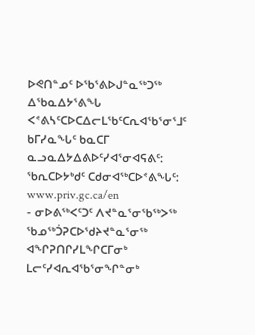ᐅᕙᑎᓐᓄᑦ ᐅᖃᕐᕕᐅᒍᓐᓇᖅᑐᖅ ᐃᖃᓇᐃᔭᕐᕕᖓ ᐸᕝᕕᓴᑦᑕᐅᑕᐃᓕᒪᖃᑦᑕᕆᐊᖃᕐᓂᕐᒧᑦ ᑲᒥᓯᓇᖓᑦ ᑲᓇᑕᒥ ᓇᓗᓇᐃᔭᐃᕕᐅᑦᓯᐊᕐᓂᐊᕋᕕᑦ:
ᖃᕆᑕᐅᔭᒃᑯᑦ ᑕᑯᓂᐊᖅᑕᐅᕝᕕᖓᑦ: www.priv.gc.ca/en
- ᓂᐅᕕᖅᐸᑦᑐᑦ ᐱᔪᓐᓇᕐᓂᖃᖅᐳᖅ ᖃᓄᖅᑑᕈᑕᐅᖁᔨᔪᓐᓇᕐᓂᖅ ᐊᖏᕈᑎᒋᓯᒪᖏᑕᒥᓂᒃ ᒪᓕᑦᓯᐊᕆᐊᖃᕐᓂᖏᓐᓂᒃ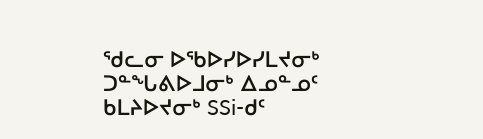ᖁᓚᓂ ᐅᖃᐅᓯᐅᓯᒪᔪᓂᒃ ᑐᓐᖓᕕᐅᒧᓂᒃ ᐃᓄᓐᓄᑦ ᑲᒪᔨᐅᔪᓂᒃ SSi-ᑯᑦ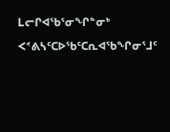ᒪᓕᒋᐊᖃᕐᓂᖏᓐᓂᒃ ᐸᕝᕕᓴᑦᑕᐅᖃᑦᑕᕆᐊᖃᖏᓂᕐᒧᑦ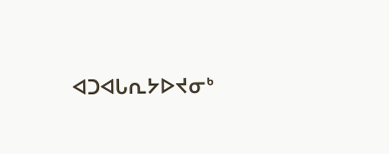ᐊᑐᐊᒐᕆᔭᐅᔪᓂᒃ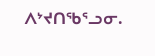ᐱᔾᔪᑎᖃᕐᓗᓂ.